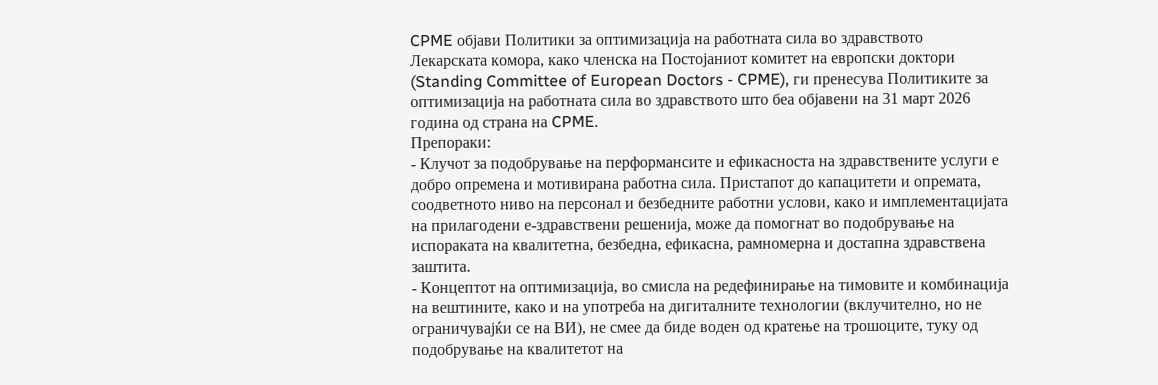CPME објави Политики за оптимизација на работната сила во здравството
Лекарската комора, како членска на Постојаниот комитет на европски доктори (Standing Committee of European Doctors - CPME), ги пренесува Политиките за оптимизација на работната сила во здравството што беа објавени на 31 март 2026 година од страна на CPME.
Препораки:
- Клучот за подобрување на перформансите и ефикасноста на здравствените услуги е добро опремена и мотивирана работна сила. Пристапот до капацитети и опремата, соодветното ниво на персонал и безбедните работни услови, како и имплементацијата на прилагодени е-здравствени решенија, може да помогнат во подобрување на испораката на квалитетна, безбедна, ефикасна, рамномерна и достапна здравствена заштита.
- Концептот на оптимизација, во смисла на редефинирање на тимовите и комбинација на вештините, како и на употреба на дигиталните технологии (вклучително, но не ограничувајќи се на ВИ), не смее да биде воден од кратење на трошоците, туку од подобрување на квалитетот на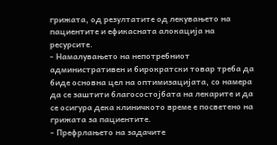грижата, од резултатите од лекувањето на пациентите и ефикасната алокација на ресурсите.
- Намалувањето на непотребниот административен и бирократски товар треба да биде основна цел на оптимизацијата, со намера да се заштити благосостојбата на лекарите и да се осигура дека клиничкото време е посветено на грижата за пациентите.
- Префрлањето на задачите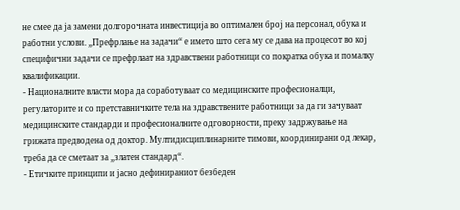не смее да ја замени долгорочната инвестиција во оптимален број на персонал, обука и работни услови. „Префрлање на задачи“ е името што сега му се дава на процесот во кој специфични задачи се префрлаат на здравствени работници со пократка обука и помалку квалификации.
- Националните власти мора да соработуваат со медицинските професионалци, регулаторите и со претставничките тела на здравствените работници за да ги зачуваат медицинските стандарди и професионалните одговорности, преку задржување на грижата предводена од доктор. Мултидисциплинарните тимови, координирани од лекар, треба да се сметаат за „златен стандард“.
- Етичките принципи и јасно дефинираниот безбеден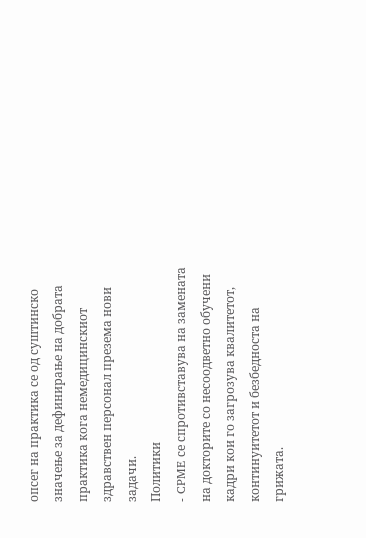опсег на практика се од суштинско значење за дефинирање на добрата практика кога немедицинскиот здравствен персонал презема нови задачи.
Политики
- CPME се спротивставува на замената на докторите со несоодветно обучени кадри кои го загрозува квалитетот, континуитетот и безбедноста на грижата.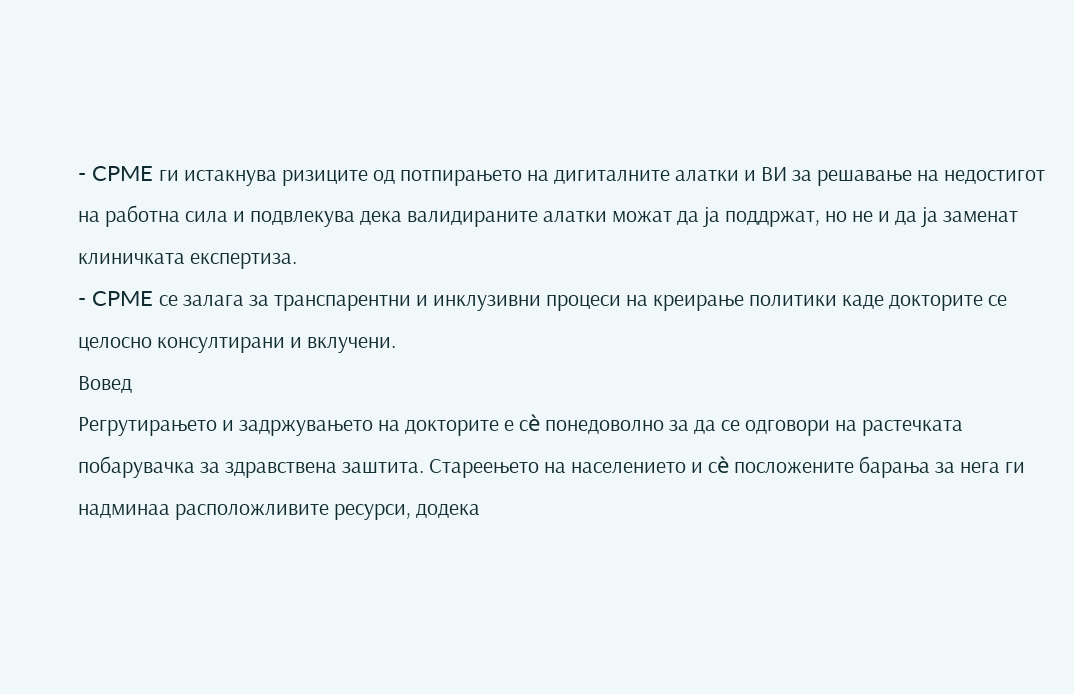- CPME ги истакнува ризиците од потпирањето на дигиталните алатки и ВИ за решавање на недостигот на работна сила и подвлекува дека валидираните алатки можат да ја поддржат, но не и да ја заменат клиничката експертиза.
- CPME се залага за транспарентни и инклузивни процеси на креирање политики каде докторите се целосно консултирани и вклучени.
Вовед
Регрутирањето и задржувањето на докторите е сè понедоволно за да се одговори на растечката побарувачка за здравствена заштита. Стареењето на населението и сè посложените барања за нега ги надминаа расположливите ресурси, додека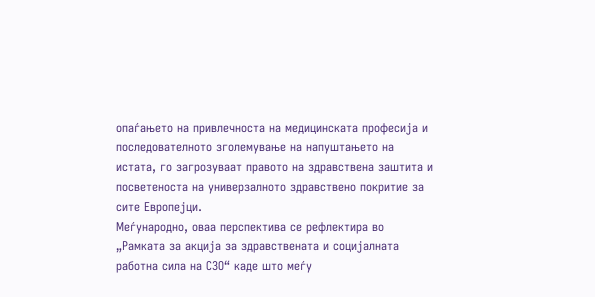опаѓањето на привлечноста на медицинската професија и последователното зголемување на напуштањето на истата, го загрозуваат правото на здравствена заштита и посветеноста на универзалното здравствено покритие за сите Европејци.
Меѓународно, оваа перспектива се рефлектира во „Рамката за акција за здравствената и социјалната работна сила на СЗО“ каде што меѓу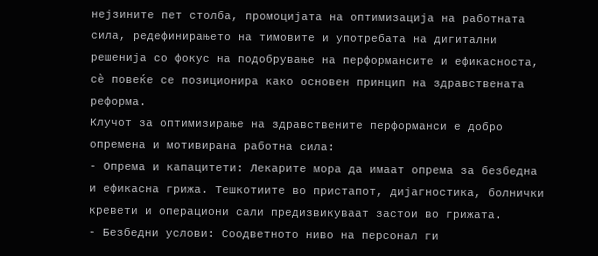нејзините пет столба, промоцијата на оптимизација на работната сила, редефинирањето на тимовите и употребата на дигитални решенија со фокус на подобрување на перформансите и ефикасноста, сè повеќе се позиционира како основен принцип на здравствената реформа.
Клучот за оптимизирање на здравствените перформанси е добро опремена и мотивирана работна сила:
- Опрема и капацитети: Лекарите мора да имаат опрема за безбедна и ефикасна грижа. Тешкотиите во пристапот, дијагностика, болнички кревети и операциони сали предизвикуваат застои во грижата.
- Безбедни услови: Соодветното ниво на персонал ги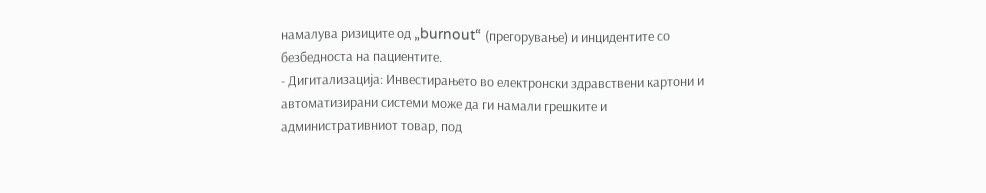намалува ризиците од „burnout“ (прегорување) и инцидентите со безбедноста на пациентите.
- Дигитализација: Инвестирањето во електронски здравствени картони и автоматизирани системи може да ги намали грешките и административниот товар, под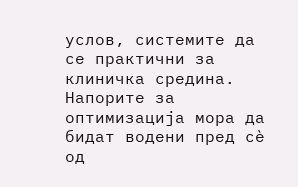услов, системите да се практични за клиничка средина.
Напорите за оптимизација мора да бидат водени пред сè од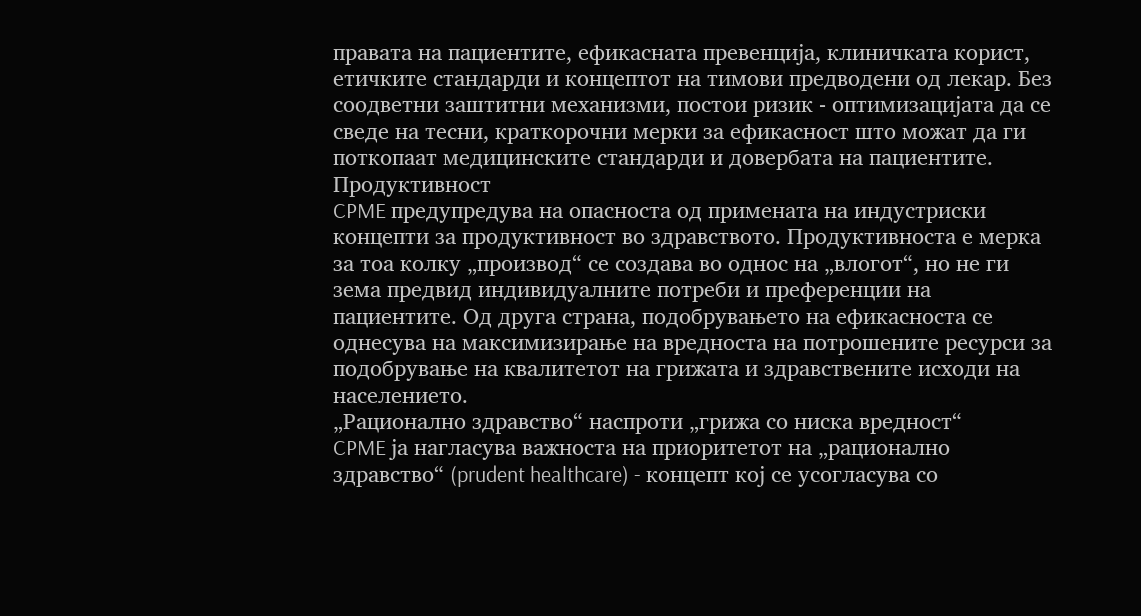правата на пациентите, ефикасната превенција, клиничката корист, етичките стандарди и концептот на тимови предводени од лекар. Без соодветни заштитни механизми, постои ризик - оптимизацијата да се сведе на тесни, краткорочни мерки за ефикасност што можат да ги поткопаат медицинските стандарди и довербата на пациентите.
Продуктивност
CPME предупредува на опасноста од примената на индустриски концепти за продуктивност во здравството. Продуктивноста е мерка за тоа колку „производ“ се создава во однос на „влогот“, но не ги зема предвид индивидуалните потреби и преференции на пациентите. Од друга страна, подобрувањето на ефикасноста се однесува на максимизирање на вредноста на потрошените ресурси за подобрување на квалитетот на грижата и здравствените исходи на населението.
„Рационално здравство“ наспроти „грижа со ниска вредност“
CPME ја нагласува важноста на приоритетот на „рационално здравство“ (prudent healthcare) - концепт кој се усогласува со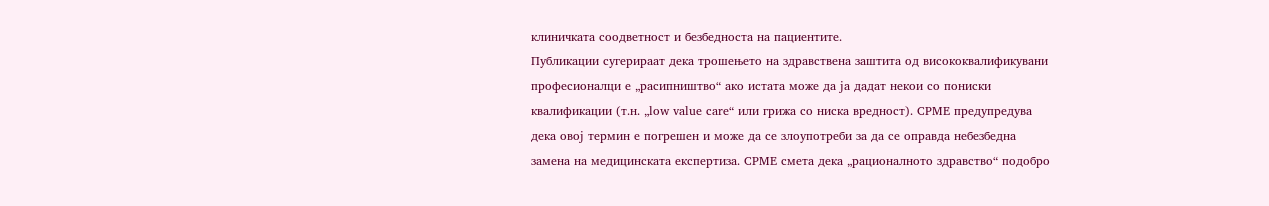клиничката соодветност и безбедноста на пациентите.
Публикации сугерираат дека трошењето на здравствена заштита од висококвалификувани професионалци е „расипништво“ ако истата може да ја дадат некои со пониски квалификации (т.н. „low value care“ или грижа со ниска вредност). CPME предупредува дека овој термин е погрешен и може да се злоупотреби за да се оправда небезбедна замена на медицинската експертиза. CPME смета дека „рационалното здравство“ подобро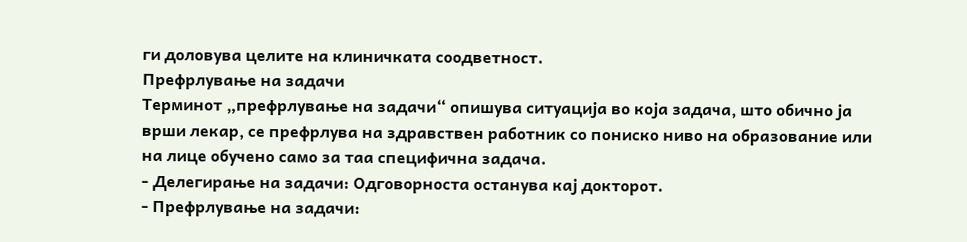ги доловува целите на клиничката соодветност.
Префрлување на задачи
Терминот „префрлување на задачи“ опишува ситуација во која задача, што обично ја врши лекар, се префрлува на здравствен работник со пониско ниво на образование или на лице обучено само за таа специфична задача.
- Делегирање на задачи: Одговорноста останува кај докторот.
- Префрлување на задачи: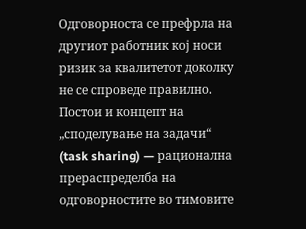Одговорноста се префрла на другиот работник кој носи ризик за квалитетот доколку не се спроведе правилно.
Постои и концепт на „споделување на задачи“ (task sharing) — рационална прераспределба на одговорностите во тимовите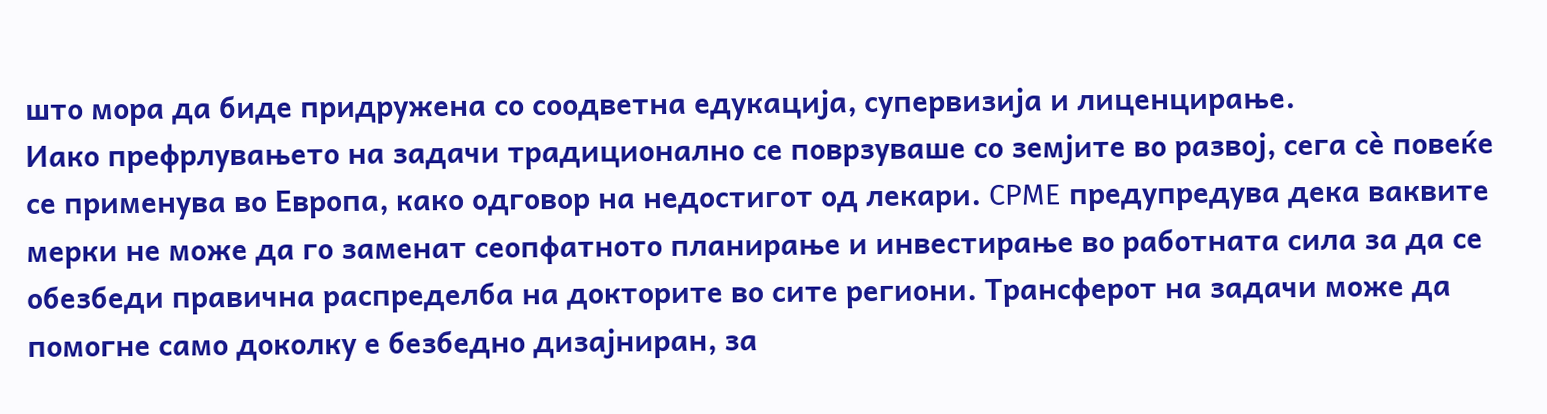што мора да биде придружена со соодветна едукација, супервизија и лиценцирање.
Иако префрлувањето на задачи традиционално се поврзуваше со земјите во развој, сега сè повеќе се применува во Европа, како одговор на недостигот од лекари. CPME предупредува дека ваквите мерки не може да го заменат сеопфатното планирање и инвестирање во работната сила за да се обезбеди правична распределба на докторите во сите региони. Трансферот на задачи може да помогне само доколку е безбедно дизајниран, за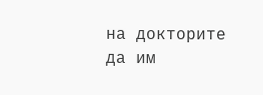на докторите да им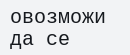овозможи да се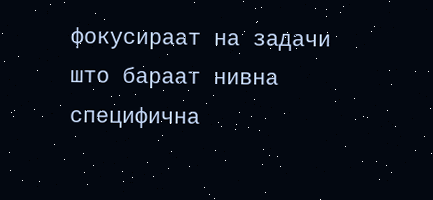фокусираат на задачи што бараат нивна специфична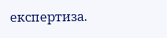експертиза.